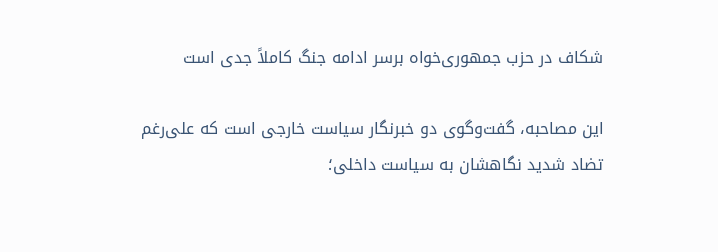شکاف در حزب جمهوری‌خواه برسر ادامه جنگ کاملاً جدی است

این مصاحبه، گفت‌وگوی دو خبرنگار سیاست خارجی است که علی‌رغم تضاد شدید نگاهشان به سیاست داخلی؛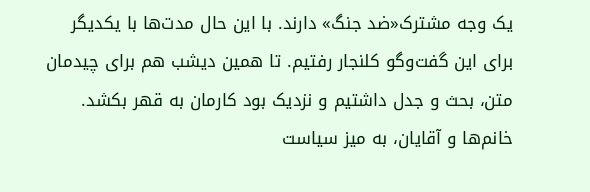یک وجه مشترک«ضد جنگ» دارند. با این حال مدت‌ها با یکدیگر برای این گفت‌وگو کلنجار رفتیم. تا همین دیشب هم برای چیدمان متن، بحث و جدل داشتیم و نزدیک بود کارمان به قهر بکشد. خانم‌ها و آقایان، به میز سیاست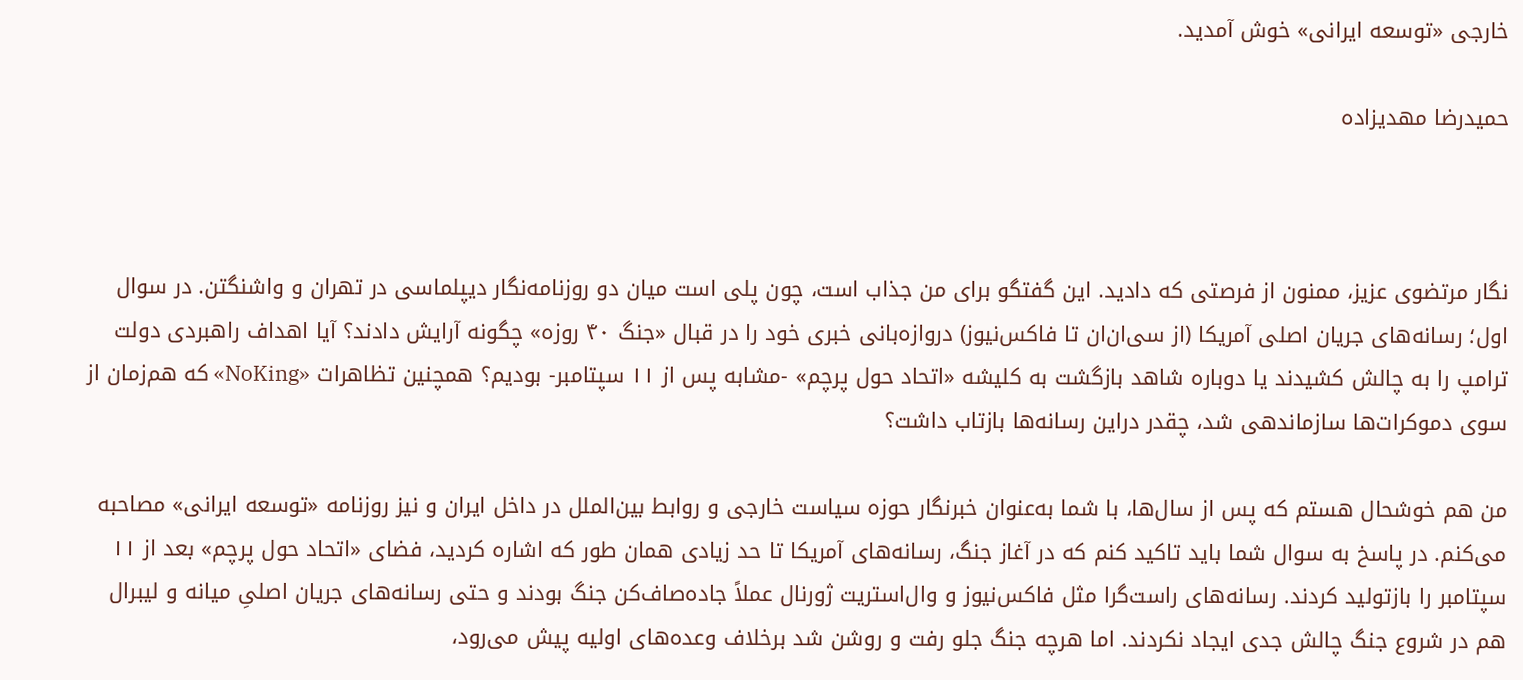خارجی «توسعه ایرانی» خوش آمدید.

حمیدرضا مهدیزاده



نگار مرتضوی عزیز، ممنون از فرصتی که دادید. این گفتگو برای من جذاب است، چون پلی است میان دو روزنامه‌نگار دیپلماسی در تهران و واشنگتن. در سوال اول؛ رسانه‌های جریان اصلی آمریکا (از سی‌ان‌ان تا فاکس‌نیوز) دروازه‌بانی خبری خود را در قبال «جنگ ۴۰ روزه» چگونه آرایش دادند؟ آیا اهداف راهبردی دولت ترامپ را به چالش کشیدند یا دوباره شاهد بازگشت به کلیشه «اتحاد حول پرچم» -مشابه پس از ۱۱ سپتامبر- بودیم؟ همچنین تظاهرات «NoKing» که هم‌زمان از سوی دموکرات‌ها سازماندهی شد، چقدر دراین رسانه‌ها بازتاب داشت؟

من هم خوشحال هستم که پس از سال‌ها، با شما به‌عنوان خبرنگار حوزه سیاست خارجی و روابط بین‌الملل در داخل ایران و نیز روزنامه «توسعه ایرانی» مصاحبه می‌کنم. در پاسخ به سوال شما باید تاکید کنم که در آغاز جنگ، رسانه‌های آمریکا تا حد زیادی همان طور که اشاره کردید، فضای «اتحاد حول پرچم» بعد از ۱۱ سپتامبر را بازتولید کردند. رسانه‌های راست‌گرا مثل فاکس‌نیوز و وال‌استریت ژورنال عملاً جاده‌صاف‌کن جنگ بودند و حتی رسانه‌های جریان اصلیِ میانه و لیبرال هم در شروع جنگ چالش جدی ایجاد نکردند. اما هرچه جنگ جلو رفت و روشن شد برخلاف وعده‌های اولیه پیش می‌رود،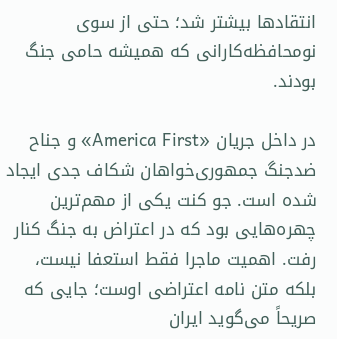انتقادها بیشتر شد؛ حتی از سوی نومحافظه‌کارانی که همیشه حامی جنگ بودند.

در داخل جریان «America First» و جناح ضدجنگ جمهوری‌خواهان شکاف جدی ایجاد شده است. جو کنت یکی از مهم‌ترین چهره‌هایی بود که در اعتراض به جنگ کنار رفت. اهمیت ماجرا فقط استعفا نیست، بلکه متن نامه اعتراضی اوست؛ جایی که صریحاً می‌گوید ایران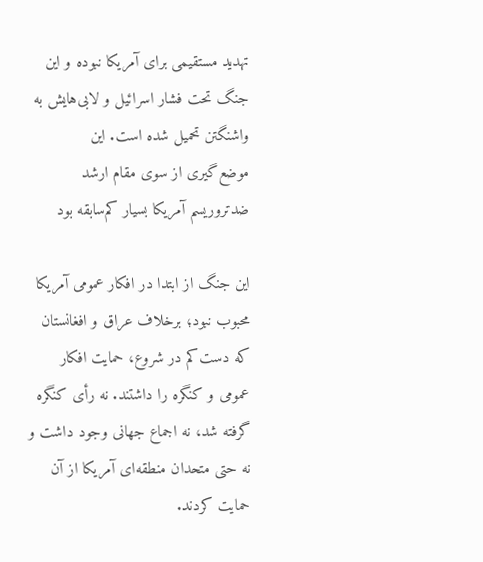تهدید مستقیمی برای آمریکا نبوده و این جنگ تحت فشار اسرائیل و لابی‌هایش به واشنگتن تحمیل شده است. این موضع‌گیری از سوی مقام ارشد ضدتروریسم آمریکا بسیار کم‌سابقه بود

این جنگ از ابتدا در افکار عمومی آمریکا محبوب نبود؛ برخلاف عراق و افغانستان که دست‌کم در شروع، حمایت افکار عمومی و کنگره را داشتند. نه رأی کنگره گرفته شد، نه اجماع جهانی وجود داشت و نه حتی متحدان منطقه‌ای آمریکا از آن حمایت کردند.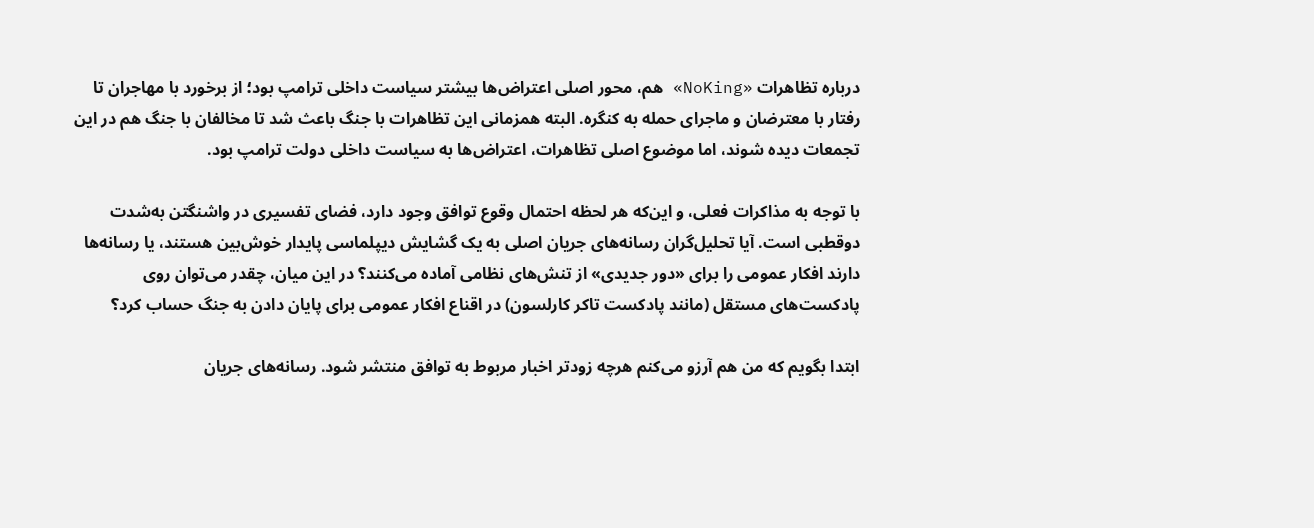درباره تظاهرات «NoKing» هم، محور اصلی اعتراض‌ها بیشتر سیاست داخلی ترامپ بود؛ از برخورد با مهاجران تا رفتار با معترضان و ماجرای حمله به کنگره. البته همزمانی این تظاهرات با جنگ باعث شد تا مخالفان با جنگ هم در این تجمعات دیده شوند، اما موضوع اصلی تظاهرات، اعتراض‌ها به سیاست داخلی دولت ترامپ بود.

با توجه به مذاکرات فعلی، و این‌که هر لحظه احتمال وقوع توافق وجود دارد، فضای تفسیری در واشنگتن به‌شدت دوقطبی است. آیا تحلیل‌گران رسانه‌های جریان اصلی به یک گشایش دیپلماسی پایدار خوش‌بین هستند، یا رسانه‌ها دارند افکار عمومی را برای «دور جدیدی» از تنش‌های نظامی آماده می‌کنند؟ در این میان، چقدر می‌توان روی پادکست‌های مستقل (مانند پادکست تاکر کارلسون) در اقناع افکار عمومی برای پایان دادن به جنگ حساب کرد؟

ابتدا بگویم که من هم آرزو می‌کنم هرچه زودتر اخبار مربوط به توافق منتشر شود. رسانه‌های جریان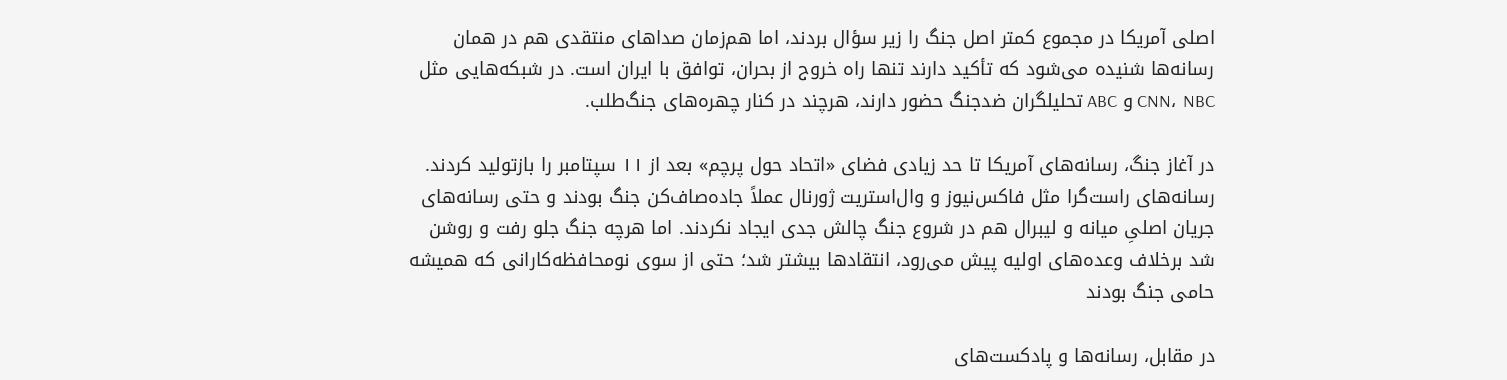اصلی آمریکا در مجموع کمتر اصل جنگ را زیر سؤال بردند، اما هم‌زمان صداهای منتقدی هم در همان رسانه‌ها شنیده می‌شود که تأکید دارند تنها راه خروج از بحران، توافق با ایران است. در شبکه‌هایی مثل CNN، NBC و ABC تحلیلگران ضدجنگ حضور دارند، هرچند در کنار چهره‌های جنگ‌طلب.

در آغاز جنگ، رسانه‌های آمریکا تا حد زیادی فضای «اتحاد حول پرچم» بعد از ۱۱ سپتامبر را بازتولید کردند. رسانه‌های راست‌گرا مثل فاکس‌نیوز و وال‌استریت ژورنال عملاً جاده‌صاف‌کن جنگ بودند و حتی رسانه‌های جریان اصلیِ میانه و لیبرال هم در شروع جنگ چالش جدی ایجاد نکردند. اما هرچه جنگ جلو رفت و روشن شد برخلاف وعده‌های اولیه پیش می‌رود، انتقادها بیشتر شد؛ حتی از سوی نومحافظه‌کارانی که همیشه حامی جنگ بودند

در مقابل، رسانه‌ها و پادکست‌های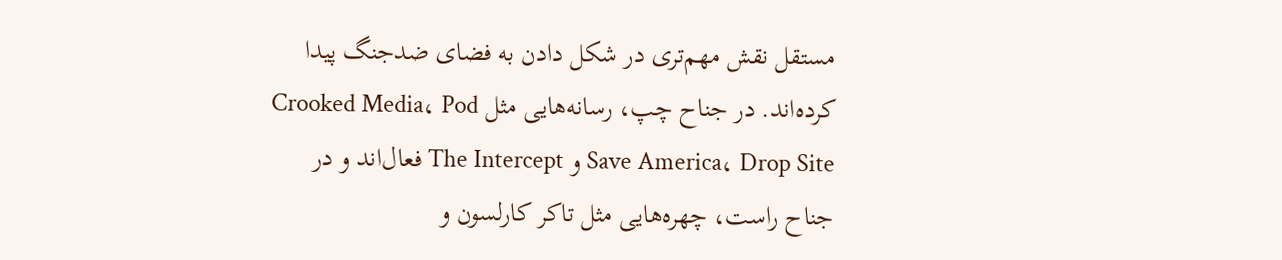مستقل نقش مهم‌تری در شکل دادن به فضای ضدجنگ پیدا کرده‌اند. در جناح چپ، رسانه‌هایی مثل Crooked Media، Pod Save America، Drop Site و The Intercept فعال‌اند و در جناح راست، چهره‌هایی مثل تاکر کارلسون و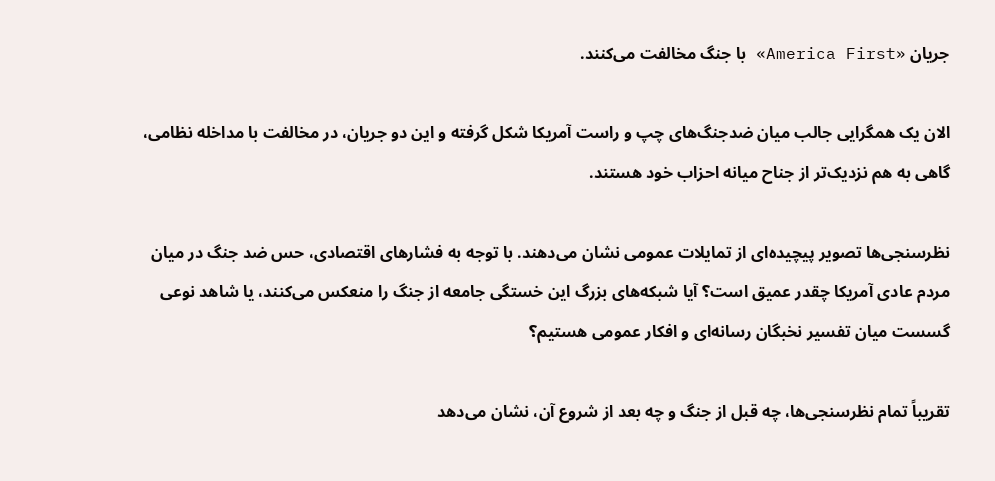جریان «America First» با جنگ مخالفت می‌کنند.

الان یک همگرایی جالب میان ضدجنگ‌های چپ و راست آمریکا شکل گرفته و این دو جریان، در مخالفت با مداخله نظامی، گاهی به هم نزدیک‌تر از جناح میانه احزاب خود هستند.

نظرسنجی‌ها تصویر پیچیده‌ای از تمایلات عمومی نشان می‌دهند. با توجه به فشارهای اقتصادی، حس ضد جنگ در میان مردم عادی آمریکا چقدر عمیق است؟ آیا شبکه‌های بزرگ این خستگی جامعه از جنگ را منعکس می‌کنند، یا شاهد نوعی گسست میان تفسیر نخبگان رسانه‌ای و افکار عمومی هستیم؟

تقریباً تمام نظرسنجی‌ها، چه قبل از جنگ و چه بعد از شروع آن، نشان می‌دهد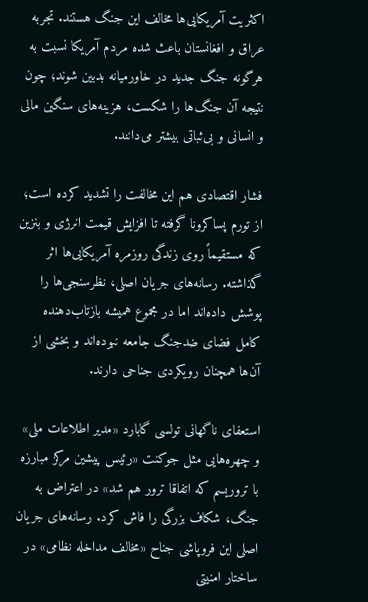اکثریت آمریکایی‌ها مخالف این جنگ هستند. تجربه عراق و افغانستان باعث شده مردم آمریکا نسبت به هرگونه جنگ جدید در خاورمیانه بدبین شوند؛ چون نتیجه آن جنگ‌ها را شکست، هزینه‌های سنگین مالی و انسانی و بی‌ثباتی بیشتر می‌دانند.

فشار اقتصادی هم این مخالفت را تشدید کرده است؛ از تورم پساکرونا گرفته تا افزایش قیمت انرژی و بنزین که مستقیماً روی زندگی روزمره آمریکایی‌ها اثر گذاشته. رسانه‌های جریان اصلی، نظرسنجی‌ها را پوشش داده‌اند اما در مجموع همیشه بازتاب‌دهنده کامل فضای ضدجنگ جامعه نبوده‌اند و بخشی از آن‌ها همچنان رویکردی جناحی دارند.

استعفای ناگهانی تولسی گابارد «مدیر اطلاعات ملی» و چهره‌هایی مثل جوکنت «رئیس پیشین مرکز مبارزه با تروریسم که اتفاقا ترور هم شد» در اعتراض به جنگ، شکاف بزرگی را فاش کرد. رسانه‌های جریان اصلی این فروپاشی جناح «مخالف مداخله نظامی» در ساختار امنیتی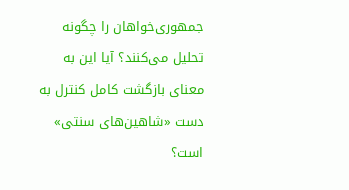جمهوری‌خواهان را چگونه تحلیل می‌کنند؟ آیا این به معنای بازگشت کامل کنترل به دست «شاهین‌های سنتی» است؟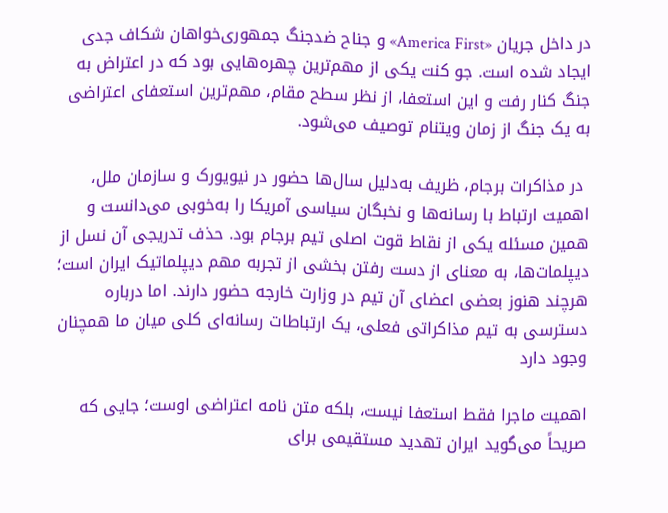در داخل جریان «America First» و جناح ضدجنگ جمهوری‌خواهان شکاف جدی ایجاد شده است. جو کنت یکی از مهم‌ترین چهره‌هایی بود که در اعتراض به جنگ کنار رفت و این استعفا، از نظر سطح مقام، مهم‌ترین استعفای اعتراضی به یک جنگ از زمان ویتنام توصیف می‌شود.

 در مذاکرات برجام، ظریف به‌دلیل سال‌ها حضور در نیویورک و سازمان ملل، اهمیت ارتباط با رسانه‌ها و نخبگان سیاسی آمریکا را به‌خوبی می‌دانست و همین مسئله یکی از نقاط قوت اصلی تیم برجام بود. حذف تدریجی آن نسل از دیپلمات‌ها، به معنای از دست رفتن بخشی از تجربه مهم دیپلماتیک ایران است؛ هرچند هنوز بعضی اعضای آن تیم در وزارت خارجه حضور دارند. اما درباره دسترسی به تیم مذاکراتی فعلی، یک ارتباطات رسانه‌ای کلی میان ما همچنان وجود دارد

اهمیت ماجرا فقط استعفا نیست، بلکه متن نامه اعتراضی اوست؛ جایی که صریحاً می‌گوید ایران تهدید مستقیمی برای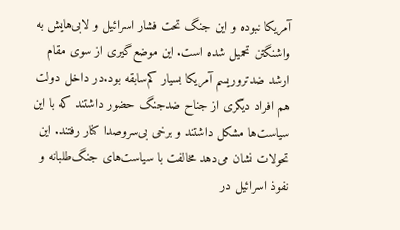آمریکا نبوده و این جنگ تحت فشار اسرائیل و لابی‌هایش به واشنگتن تحمیل شده است. این موضع‌گیری از سوی مقام ارشد ضدتروریسم آمریکا بسیار کم‌سابقه بود.در داخل دولت هم افراد دیگری از جناح ضدجنگ حضور داشتند که با این سیاست‌ها مشکل داشتند و برخی بی‌سروصدا کنار رفتند. این تحولات نشان می‌دهد مخالفت با سیاست‌های جنگ‌طلبانه و نفوذ اسرائیل در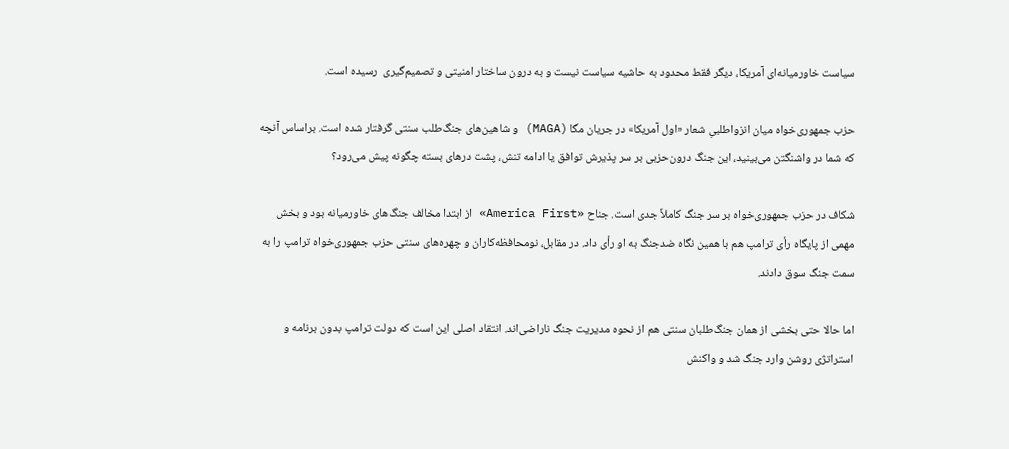سیاست خاورمیانه‌ای آمریکا، دیگر فقط محدود به حاشیه سیاست نیست و به درون ساختار امنیتی و تصمیم‌گیری  رسیده است.

حزب جمهوری‌خواه میان انزواطلبیِ شعار «اول آمریکا» در جریان مگا (MAGA) و شاهین‌های جنگ‌طلب سنتی گرفتار شده است. براساس آنچه که شما در واشنگتن می‌بینید، این جنگ درون‌حزبی بر سر پذیرش توافق یا ادامه تنش، پشت درهای بسته چگونه پیش می‌رود؟

شکاف در حزب جمهوری‌خواه بر سر جنگ کاملاً جدی است. جناح «America First» از ابتدا مخالف جنگ‌های خاورمیانه بود و بخش مهمی از پایگاه رأی ترامپ هم با همین نگاه ضدجنگ به او رأی داد. در مقابل، نومحافظه‌کاران و چهره‌های سنتی حزب جمهوری‌خواه ترامپ را به سمت جنگ سوق دادند.

اما حالا حتی بخشی از همان جنگ‌طلبان سنتی هم از نحوه مدیریت جنگ ناراضی‌اند. انتقاد اصلی این است که دولت ترامپ بدون برنامه و استراتژی روشن وارد جنگ شد و واکنش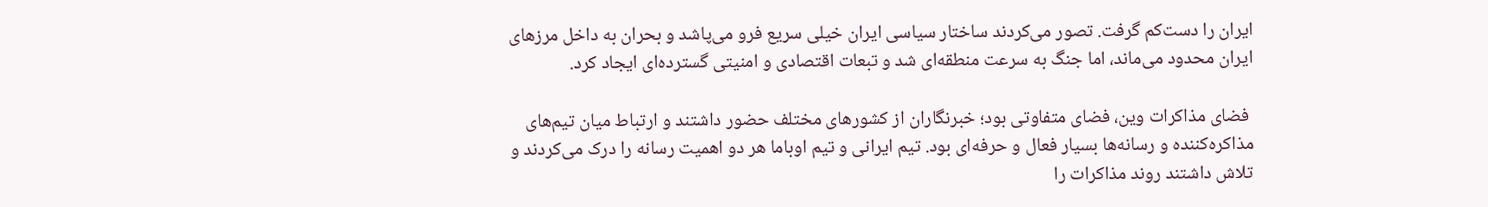ایران را دست‌کم گرفت. تصور می‌کردند ساختار سیاسی ایران خیلی سریع فرو می‌پاشد و بحران به داخل مرزهای ایران محدود می‌ماند، اما جنگ به سرعت منطقه‌ای شد و تبعات اقتصادی و امنیتی گسترده‌ای ایجاد کرد.

 فضای مذاکرات وین، فضای متفاوتی بود؛ خبرنگاران از کشورهای مختلف حضور داشتند و ارتباط میان تیم‌های مذاکره‌کننده و رسانه‌ها بسیار فعال و حرفه‌ای بود. تیم ایرانی و تیم اوباما هر دو اهمیت رسانه را درک می‌کردند و تلاش داشتند روند مذاکرات را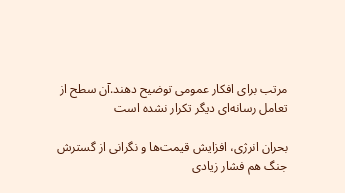مرتب برای افکار عمومی توضیح دهند.آن سطح از تعامل رسانه‌ای دیگر تکرار نشده است

بحران انرژی، افزایش قیمت‌ها و نگرانی از گسترش جنگ هم فشار زیادی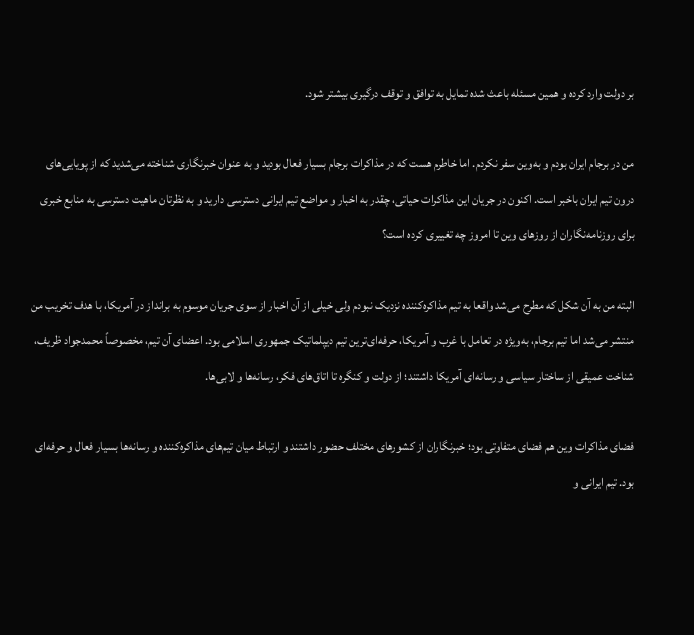بر دولت وارد کرده و همین مسئله باعث شده تمایل به توافق و توقف درگیری بیشتر شود.

من در برجام ایران بودم و به‌وین سفر نکردم. اما خاطرم هست که در مذاکرات برجام بسیار فعال بودید و به عنوان خبرنگاری شناخته می‌شدید که از پویایی‌های درون تیم ایران باخبر است. اکنون در جریان این مذاکرات حیاتی، چقدر به اخبار و مواضع تیم ایرانی دسترسی دارید و به نظرتان ماهیت دسترسی به منابع خبری برای روزنامه‌نگاران از روزهای وین تا امروز چه تغییری کرده است؟

البته من به ‌آن شکل که مطرح می‌شد واقعا به تیم مذاکره‌کننده نزدیک نبودم ولی خیلی از آن اخبار از سوی جریان موسوم به برانداز در آمریکا، با هدف تخریب من منتشر می‌شد اما تیم برجام، به‌ویژه در تعامل با غرب و آمریکا، حرفه‌ای‌ترین تیم دیپلماتیک جمهوری اسلامی بود. اعضای آن تیم، مخصوصاً محمدجواد ظریف، شناخت عمیقی از ساختار سیاسی و رسانه‌ای آمریکا داشتند؛ از دولت و کنگره تا اتاق‌های فکر، رسانه‌ها و لابی‌ها.

فضای مذاکرات وین هم فضای متفاوتی بود؛ خبرنگاران از کشورهای مختلف حضور داشتند و ارتباط میان تیم‌های مذاکره‌کننده و رسانه‌ها بسیار فعال و حرفه‌ای بود. تیم ایرانی و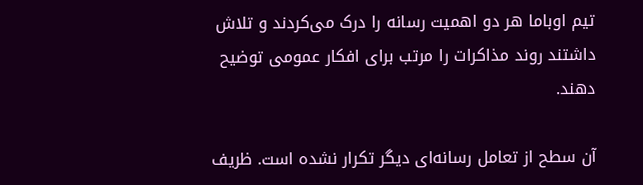تیم اوباما هر دو اهمیت رسانه را درک می‌کردند و تلاش داشتند روند مذاکرات را مرتب برای افکار عمومی توضیح دهند.

آن سطح از تعامل رسانه‌ای دیگر تکرار نشده است. ظریف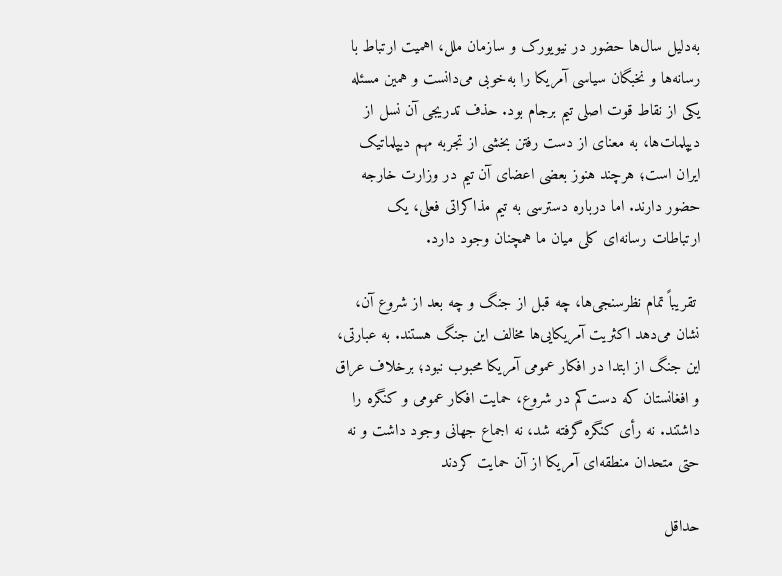به‌دلیل سال‌ها حضور در نیویورک و سازمان ملل، اهمیت ارتباط با رسانه‌ها و نخبگان سیاسی آمریکا را به‌خوبی می‌دانست و همین مسئله یکی از نقاط قوت اصلی تیم برجام بود. حذف تدریجی آن نسل از دیپلمات‌ها، به معنای از دست رفتن بخشی از تجربه مهم دیپلماتیک ایران است؛ هرچند هنوز بعضی اعضای آن تیم در وزارت خارجه حضور دارند. اما درباره دسترسی به تیم مذاکراتی فعلی، یک ارتباطات رسانه‌ای کلی میان ما همچنان وجود دارد.

 تقریباً تمام نظرسنجی‌ها، چه قبل از جنگ و چه بعد از شروع آن، نشان می‌دهد اکثریت آمریکایی‌ها مخالف این جنگ هستند. به عبارتی، این جنگ از ابتدا در افکار عمومی آمریکا محبوب نبود؛ برخلاف عراق و افغانستان که دست‌کم در شروع، حمایت افکار عمومی و کنگره را داشتند. نه رأی کنگره گرفته شد، نه اجماع جهانی وجود داشت و نه حتی متحدان منطقه‌ای آمریکا از آن حمایت کردند

حداقل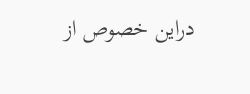دراین خصوص از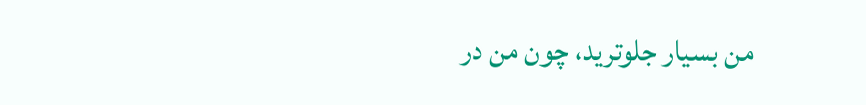من بسیار جلوترید، چون من در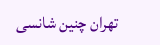تهران چنین شانسی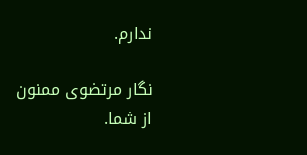ندارم.

نگار مرتضوی ممنون از شما.